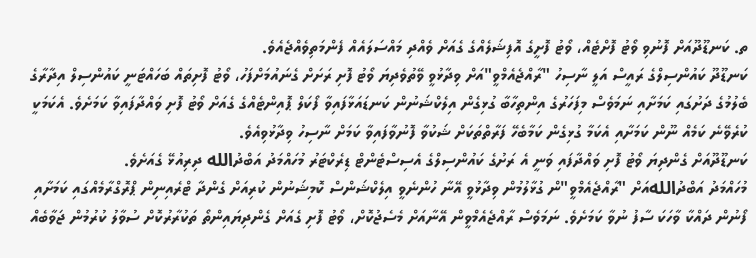ތ. ކަނޑޫދޫއަށް ފޮނުވި ވޯޓު ފޮށްޓެއް، ވޯޓު ފޮށީގެ އޮފިޝަލެއްގެ ގެއަށް ވެއްދި މައްސަލައެއް ފެންމަތިވެއްޖެއެވެ.
ކަނޑޫދޫ ކައުންސިލްގެ ރައީސް އަލީ ނާސިހު "ރާއްޖެއެމްވީ"އަށް ވިދާޅުވީ ވޭތުވެދިޔަ ވޯޓު ފޮށި ރަށަށް ގެނައުމަށްފަހު، ވޯޓު ފޮށިތައް ބަހައްޓަނީ ކައުންސިލް އިދާރާގެ ބެލުމުގެ ދަށުގައި ކަމަށާއި ނަމަވެސް މިފަހަރުގެ އިންތިހާބާ ގުޅިގެން އިލެކްޝަނުން ކަނޑައަޅާފައިވާ ފޯކަލް ޕޮއިންޓެއްގެ ގެއަށް ވޯޓު ފޮށި ވައްދާފައިވާ ކަމަށެވެ. އެކަމަކީ ކުރެވޭނެ ކަމެއް ނޫން ކަމަށާއި އެކަމާ ގުޅިގެން ކަމާބެހޭ ފަރާތްތަކަށް ޝަކުވާ ފޮނުވާފައިވާ ކަމަށް ނާސިހު ވިދާޅުވިއެވެ.
ކަނޑޫދޫއަށް ގެންދިޔަ ވޯޓު ފޮށި ވައްދާފައި ވަނީ އެ ރަށުގެ ކައުންސިލްގެ އެސިސްޓެންޓް ޑިރެކްޓަރު މުހައްމަދު އަބްދުالله ދިރިއުޅޭ ގެއަށެވެ.
މުހައްމަދު އަބްދުاللهއަށް "ރާއްޖެއެމްވީ"ން ގުޅާލުމުން ވިދާޅުވީ އޭނާ ހުންނެވީ އިލެކްޝަންސް ކޮމިޝަނުން ކުރިއަށް ގެންދާ ޓްރެއިނިން ޕްރޮގްރާމެއްގައި ކަމަށާއި ފޯނުން ދައްކާ ވާހަކަ ސާފު ނުވާ ކަމަށެވެ. ނަމަވެސް ރާއްޖެއެމްވީން އޭނާއަށް މެސެޖުކޮށް، ވޯޓު ފޮށި ގެއަށް ގެންދިޔައިންތޯ ތަކުރާރުކޮށް ސުވާލު ކުރުމުން ޖަވާބެއް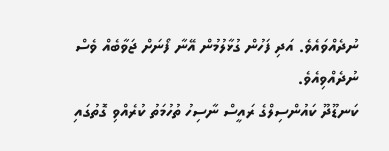ނުދެއްވައެވެ. އަދި ފަހުން ގުޅާލުމުން އޭނާ ފޯނަށް ޖަވާބެއް ވެސް ނުދެއްވިއެވެ.
ކަނޑޫދޫ ކައުންސިލްގެ ރައީސް ނާސިހު ތުހުމަތު ކުރެއްވި ގޮތުގައި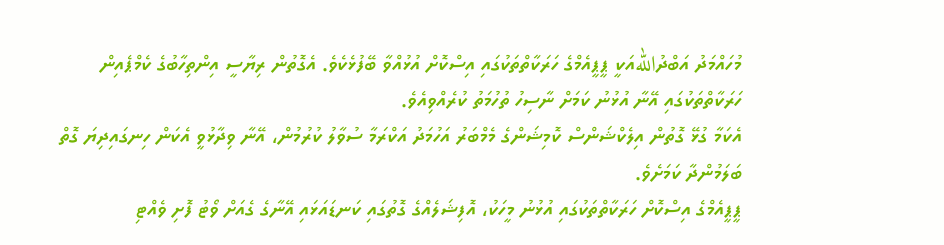މުހައްމަދު އަބްދުاللهއަކީ ޕީޕީއެމްގެ ހަރަކާތްތަކުގައި އިސްކޮށް އުޅުއްވާ ބޭފުޅެކެވެ. އެގޮތުން ރިޔާސީ އިންތިހާބުގެ ކެމްޕެއިން ހަރަކާތްތަކުގައި އޭނާ އުޅުނު ކަމަށް ނާސިހު ތުހުމަތު ކުރެއްވިއެވެ.
އެކަމާ ގުޅޭ ގޮތުން އިލެކްޝަންސް ކޮމިޝަންގެ މެމްބަރު އަހުމަދު އަކްރަމާ ސުވާލު ކުރުމުން، އޭނާ ވިދާޅުވީ އެކަން ހިނގައިދިޔަ ގޮތް ބަލަމުންދާ ކަމަށެވެ.
ޕީޕީއެމްގެ އިސްކޮށް ހަރަކާތްތަކުގައި އުޅުނު މީހަކު، އޮފިޝަލެއްގެ ގޮތުގައި ކަނޑައަޅައި އޭނާގެ ގެއަށް ވޯޓު ފޮށި ވެއްޓި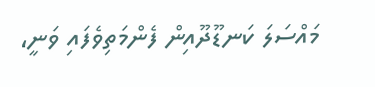މައްސަލަ ކަނޑޫދޫއިން ފެންމަތިވެފައި ވަނީ،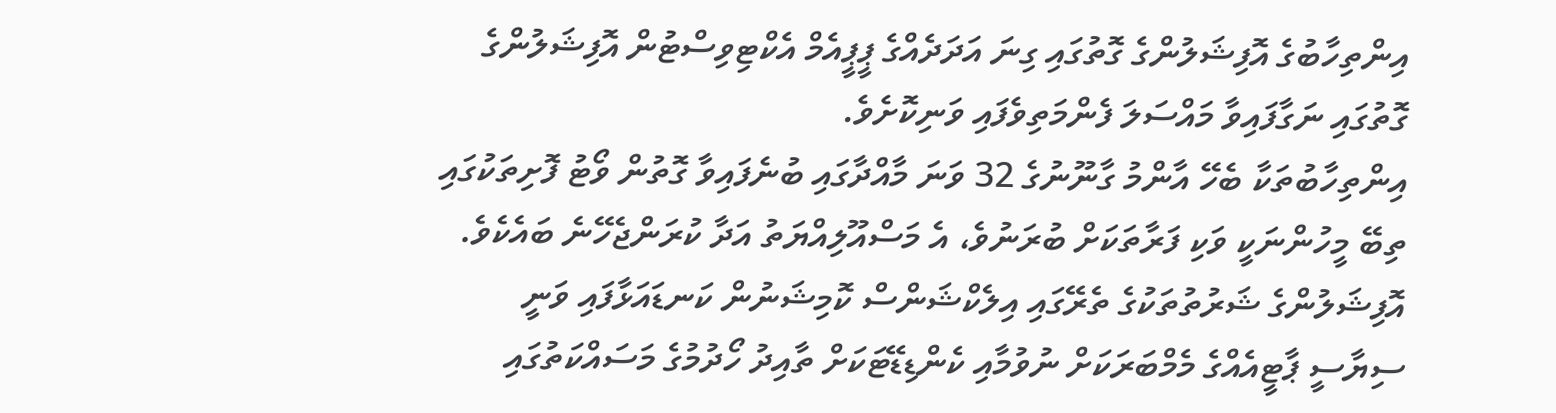އިންތިހާބުގެ އޮފިޝަލުންގެ ގޮތުގައި ގިނަ އަދަދެއްގެ ޕީޕީއެމް އެކްޓިވިސްޓުން އޮފިޝަލުންގެ ގޮތުގައި ނަގާފައިވާ މައްސަލަ ފެންމަތިވެފައި ވަނިކޮށެވެ.
އިންތިހާބުތަކާ ބެހޭ އާންމު ގާނޫނުގެ 32 ވަނަ މާއްދާގައި ބުނެފައިވާ ގޮތުން ވޯޓު ފޮށިތަކުގައި ތިބޭ މީހުންނަކީ ވަކި ފަރާތަކަށް ބުރަނުވެ، އެ މަސްއޫލިއްޔަތު އަދާ ކުރަންޖެހޭނެ ބައެކެވެ. އޮފިޝަލުންގެ ޝަރުތުތަކުގެ ތެރޭގައި އިލެކްޝަންސް ކޮމިޝަނުން ކަނޑައަޅާފައި ވަނީ ސިޔާސީ ޕާޓީއެއްގެ މެމްބަރަކަށް ނުވުމާއި ކެންޑިޑޭޓަކަށް ތާއިދު ހޯދުމުގެ މަސައްކަތުގައި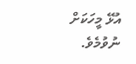އުޅޭ މީހަކަށް ނުވުމެވެ.